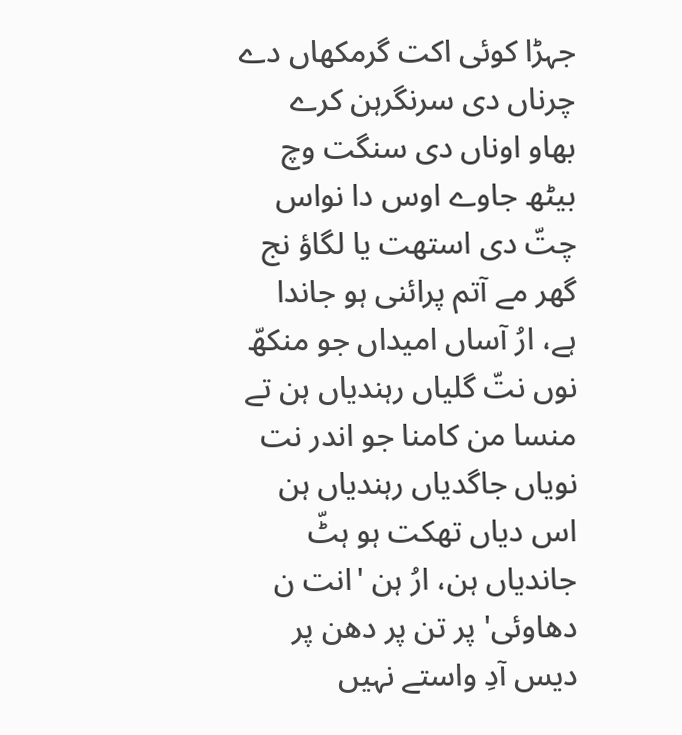جہڑا کوئی اکت گرمکھاں دے چرناں دی سرنگرہن کرے بھاو اوناں دی سنگت وچ بیٹھ جاوے اوس دا نواس چتّ دی استھت یا لگاؤ نج گھر مے آتم پرائنی ہو جاندا ہے، ارُ آساں امیداں جو منکھّ نوں نتّ گلیاں رہندیاں ہن تے منسا من کامنا جو اندر نت نویاں جاگدیاں رہندیاں ہن اس دیاں تھکت ہو ہٹّ جاندیاں ہن، ارُ ہن 'انت ن دھاوئی' پر تن پر دھن پر دیس آدِ واستے نہیں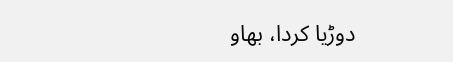دوڑیا کردا، بھاو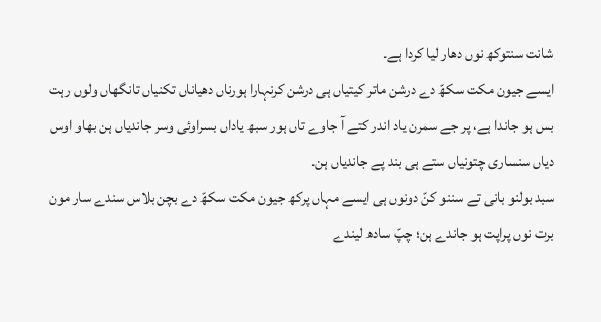شانت سنتوکھ نوں دھار لیا کردا ہے۔
ایسے جیون مکت سکھّ دے درشن ماتر کیتیاں ہی درشن کرنہارا ہورناں دھیاناں تکنیاں تانگھاں ولوں رہت بس ہو جاندا ہے، پر جے سمرن یاد اندر کتے آ جاوے تاں ہور سبھ یاداں بسراوئی وسر جاندیاں ہن بھاو اوس دیاں سنساری چتونیاں ستے ہی بند پے جاندیاں ہن۔
سبد بولنو بانی تے سننو کنّ دونوں ہی ایسے مہاں پرکھ جیون مکت سکھّ دے بچن بلاس سندے سار مون برت نوں پراپت ہو جاندے ہن؛ چپّ سادھ لیندے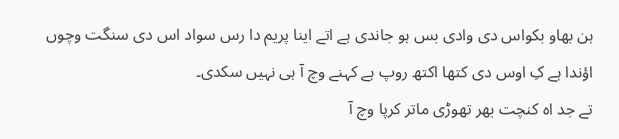ہن بھاو بکواس دی وادی بس ہو جاندی ہے اتے اینا پریم دا رس سواد اس دی سنگت وچوں اؤندا ہے کِ اوس دی کتھا اکتھ روپ ہے کہنے وچ آ ہی نہیں سکدی۔
تے جد اہ کنچت بھر تھوڑی ماتر کرپا وچ آ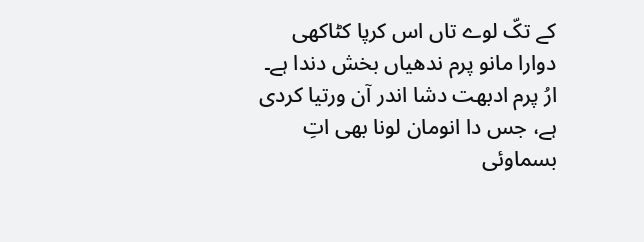کے تکّ لوے تاں اس کرپا کٹاکھی دوارا مانو پرم ندھیاں بخش دندا ہے۔ ارُ پرم ادبھت دشا اندر آن ورتیا کردی ہے، جس دا انومان لونا بھی اتِ بسماوئی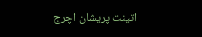اتینت پریشان اچرج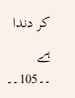کر دندا ہے ۔۔105۔۔